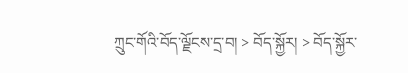ཀྲུང་གོའི་བོད་ལྗོངས་དྲ་བ། > བོད་སྐྱོར། > བོད་སྐྱོར་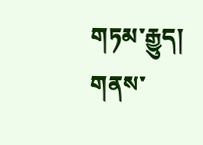གཏམ་རྒྱུད།
གནས་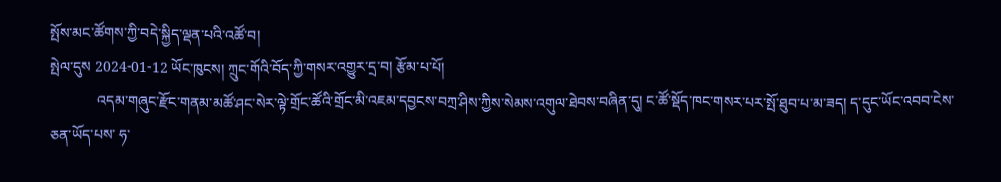སྤོས་མང་ཚོགས་ཀྱི་བདེ་སྐྱིད་ལྡན་པའི་འཚོ་བ།
སྤེལ་དུས 2024-01-12 ཡོང་ཁུངས། ཀྲུང་གོའི་བོད་ཀྱི་གསར་འགྱུར་དྲ་བ། རྩོམ་པ་པོ།
             འདམ་གཞུང་རྫོང་གནམ་མཚོ་ཤང་སེར་ལྟེ་གྲོང་ཚོའི་གྲོང་མི་འཇམ་དབྱངས་བཀྲ་ཤིས་ཀྱིས་སེམས་འགུལ་ཐེབས་བཞིན་དུ། ང་ཚོ་སྡོད་ཁང་གསར་པར་སྤོ་ཐུབ་པ་མ་ཟད། ད་དུང་ཡོང་འབབ་ངེས་ཅན་ཡོད་པས་ ཧ་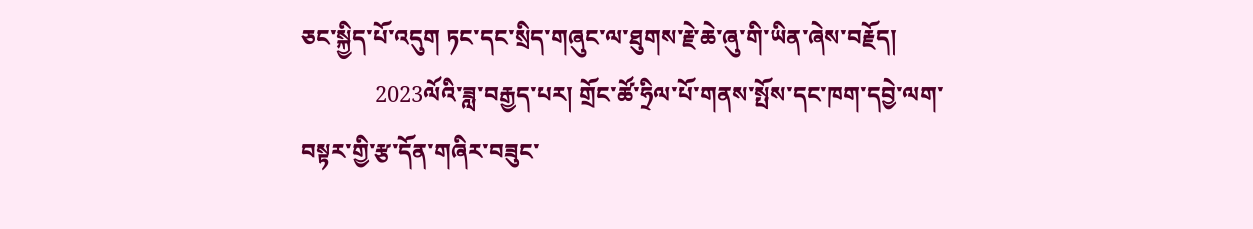ཅང་སྐྱིད་པོ་འདུག ཏང་དང་སྲིད་གཞུང་ལ་ཐུགས་རྗེ་ཆེ་ཞུ་གི་ཡིན་ཞེས་བརྗོད།
             2023ལོའི་ཟླ་བརྒྱད་པར། གྲོང་ཚོ་ཧྲིལ་པོ་གནས་སྤོས་དང་ཁག་དབྱེ་ལག་བསྟར་གྱི་རྩ་དོན་གཞིར་བཟུང་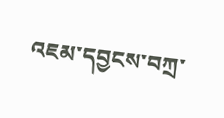འཇམ་དབྱངས་བཀྲ་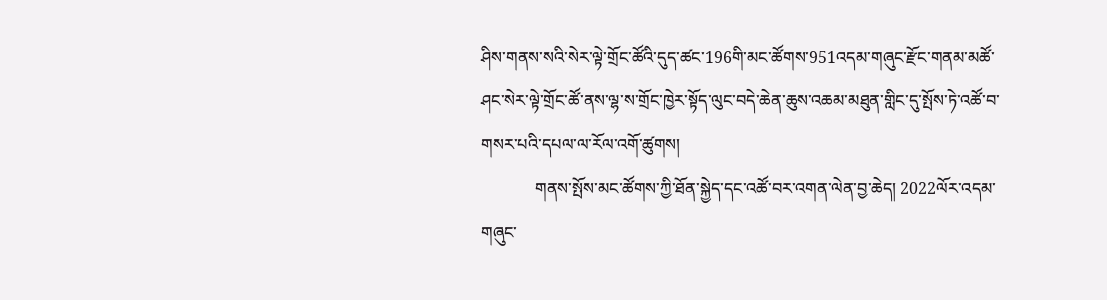ཤིས་གནས་སའི་སེར་ལྟེ་གྲོང་ཚོའི་དུད་ཚང་196གི་མང་ཚོགས་951འདམ་གཞུང་རྫོང་གནམ་མཚོ་ཤང་སེར་ལྟེ་གྲོང་ཚོ་ནས་ལྷ་ས་གྲོང་ཁྱེར་སྟོད་ལུང་བདེ་ཆེན་ཆུས་འཆམ་མཐུན་གླིང་དུ་སྤོས་ཏེ་འཚོ་བ་གསར་པའི་དཔལ་ལ་རོལ་འགོ་ཚུགས།
             གནས་སྤོས་མང་ཚོགས་ཀྱི་ཐོན་སྐྱེད་དང་འཚོ་བར་འགན་ལེན་བྱ་ཆེད། 2022ལོར་འདམ་གཞུང་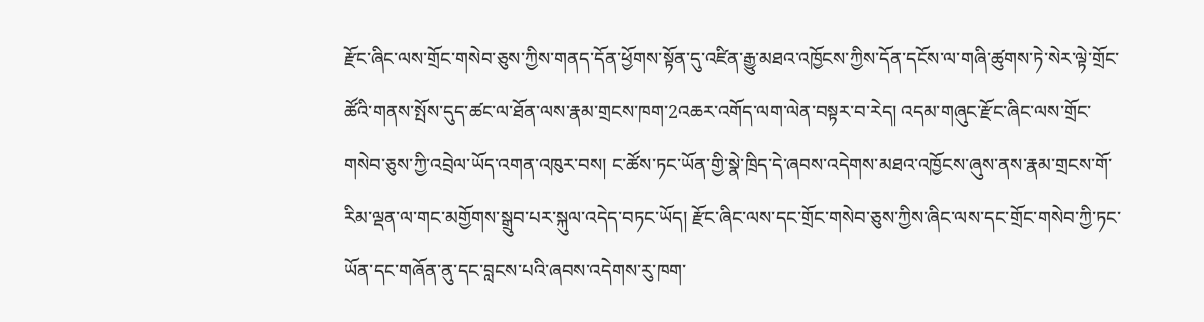རྫོང་ཞིང་ལས་གྲོང་གསེབ་ཅུས་ཀྱིས་གནད་དོན་ཕྱོགས་སྟོན་དུ་འཛིན་རྒྱུ་མཐའ་འཁྱོངས་ཀྱིས་དོན་དངོས་ལ་གཞི་ཚུགས་ཏེ་སེར་ལྟེ་གྲོང་ཚོའི་གནས་སྤོས་དུད་ཚང་ལ་ཐོན་ལས་རྣམ་གྲངས་ཁག་2འཆར་འགོད་ལག་ལེན་བསྟར་བ་རེད། འདམ་གཞུང་རྫོང་ཞིང་ལས་གྲོང་གསེབ་ཅུས་ཀྱི་འབྲེལ་ཡོད་འགན་འཁུར་བས། ང་ཚོས་ཏང་ཡོན་གྱི་སྣེ་ཁྲིད་དེ་ཞབས་འདེགས་མཐའ་འཁྱོངས་ཞུས་ནས་རྣམ་གྲངས་གོ་རིམ་ལྡན་ལ་གང་མགྱོགས་སྒྲུབ་པར་སྐུལ་འདེད་བཏང་ཡོད། རྫོང་ཞིང་ལས་དང་གྲོང་གསེབ་ཅུས་ཀྱིས་ཞིང་ལས་དང་གྲོང་གསེབ་ཀྱི་ཏང་ཡོན་དང་གཞོན་ནུ་དང་བླངས་པའི་ཞབས་འདེགས་རུ་ཁག་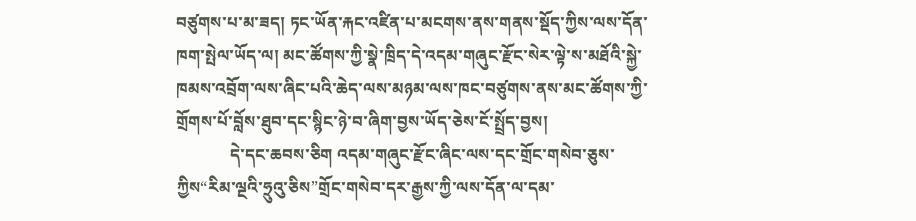བཙུགས་པ་མ་ཟད། ཏང་ཡོན་རྐང་འཛིན་པ་མངགས་ནས་གནས་སྡོད་ཀྱིས་ལས་དོན་ཁག་སྤེལ་ཡོད་ལ། མང་ཚོགས་ཀྱི་སྣེ་ཁྲིད་དེ་འདམ་གཞུང་རྫོང་སེར་ལྟེ་ས་མཐོའི་སྐྱེ་ཁམས་འབྲོག་ལས་ཞིང་པའི་ཆེད་ལས་མཉམ་ལས་ཁང་བཙུགས་ནས་མང་ཚོགས་ཀྱི་གྲོགས་པོ་བློས་ཐུབ་དང་སྙིང་ཉེ་བ་ཞིག་བྱས་ཡོད་ཅེས་ངོ་སྤྲོད་བྱས།
             དེ་དང་ཆབས་ཅིག འདམ་གཞུང་རྫོང་ཞིང་ལས་དང་གྲོང་གསེབ་ཅུས་ཀྱིས“རིམ་ལྔའི་ཧྲུའུ་ཅིས”གྲོང་གསེབ་དར་རྒྱས་ཀྱི་ལས་དོན་ལ་དམ་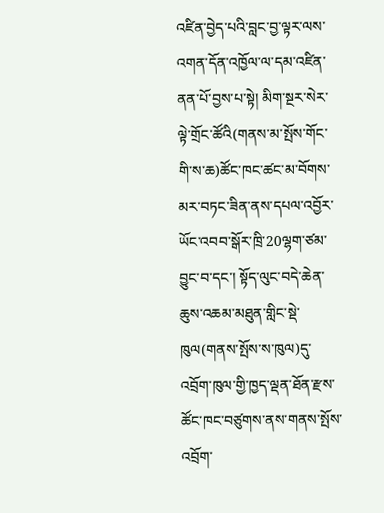འཛིན་བྱེད་པའི་བླང་བྱ་ལྟར་ལས་འགན་དོན་འཁྱོལ་ལ་དམ་འཛིན་ནན་པོ་བྱས་པ་སྟེ། མིག་སྔར་སེར་ལྟེ་གྲོང་ཚོའི(གནས་མ་སྤོས་གོང་གི་ས་ཆ)ཚོང་ཁང་ཚང་མ་བོགས་མར་བཏང་ཟིན་ནས་དཔལ་འབྱོར་ཡོང་འབབ་སྒོར་ཁྲི་20ལྷག་ཙམ་བྱུང་བ་དང་། སྟོད་ལུང་བདེ་ཆེན་ཆུས་འཆམ་མཐུན་གླིང་སྡེ་ཁུལ(གནས་སྤོས་ས་ཁུལ)དུ་འབྲོག་ཁུལ་གྱི་ཁྱད་ལྡན་ཐོན་རྫས་ཚོང་ཁང་བཙུགས་ནས་གནས་སྤོས་འབྲོག་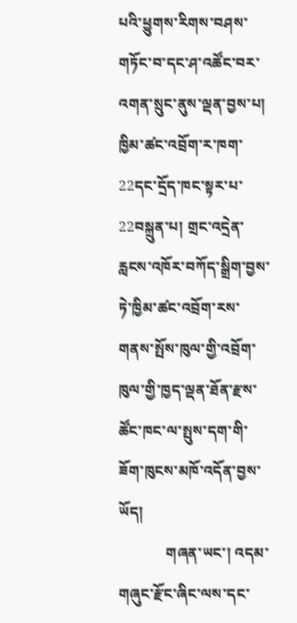པའི་ཕྱུགས་རིགས་བཤས་གཏོང་བ་དང་ཤ་འཚོང་བར་འགན་སྲུང་ནུས་ལྡན་བྱས་པ། ཁྱིམ་ཚང་འབྲོག་ར་ཁག་22དང་དྲོད་ཁང་སྟར་པ་22བསྐྲུན་པ། གྲང་འདྲེན་རླངས་འཁོར་བཀོད་སྒྲིག་བྱས་ཏེ་ཁྱིམ་ཚང་འབྲོག་རས་གནས་སྤོས་ཁུལ་གྱི་འབྲོག་ཁུལ་གྱི་ཁྱད་ལྡན་ཐོན་རྫས་ཚོང་ཁང་ལ་སྤུས་དག་གི་ཟོག་ཁུངས་མཁོ་འདོན་བྱས་ཡོད།
             གཞན་ཡང་། འདམ་གཞུང་རྫོང་ཞིང་ལས་དང་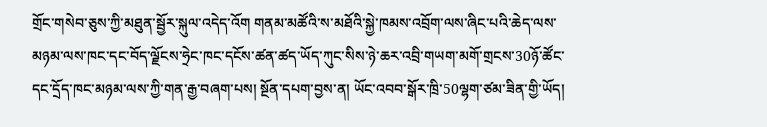གྲོང་གསེབ་ཅུས་ཀྱི་མཐུན་སྦྱོར་སྐུལ་འདེད་འོག གནམ་མཚོའི་ས་མཐོའི་སྐྱེ་ཁམས་འབྲོག་ལས་ཞིང་པའི་ཆེད་ལས་མཉམ་ལས་ཁང་དང་བོད་ལྗོངས་ཧྲེང་ཁང་དངོས་ཚན་ཚད་ཡོད་ཀུང་སིས་ཉེ་ཆར་འབྲི་གཡག་མགོ་གྲངས་30ཉོ་ཚོང་དང་དྲོད་ཁང་མཉམ་ལས་ཀྱི་གན་རྒྱ་བཞག་པས། སྔོན་དཔག་བྱས་ན། ཡོང་འབབ་སྒོར་ཁྲི་50ལྷག་ཙམ་ཟིན་གྱི་ཡོད།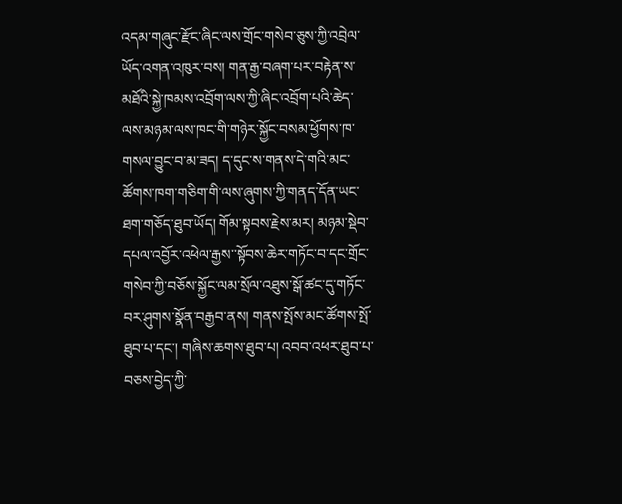འདམ་གཞུང་རྫོང་ཞིང་ལས་གྲོང་གསེབ་ཅུས་ཀྱི་འབྲེལ་ཡོད་འགན་འཁུར་བས། གན་རྒྱ་བཞག་པར་བརྟེན་ས་མཐོའི་སྐྱེ་ཁམས་འབྲོག་ལས་ཀྱི་ཞིང་འབྲོག་པའི་ཆེད་ལས་མཉམ་ལས་ཁང་གི་གཉེར་སྐྱོང་བསམ་ཕྱོགས་ཁ་གསལ་བྱུང་བ་མ་ཟད། ད་དུང་ས་གནས་དེ་གའི་མང་ཚོགས་ཁག་གཅིག་གི་ལས་ཞུགས་ཀྱི་གནད་དོན་ཡང་ཐག་གཅོད་ཐུབ་ཡོད། གོམ་སྟབས་རྗེས་མར། མཉམ་སྡེབ་དཔལ་འབྱོར་འཕེལ་རྒྱས་་སྟོབས་ཆེར་གཏོང་བ་དང་གྲོང་གསེབ་ཀྱི་བཅོས་སྐྱོང་ལམ་སྲོལ་འཐུས་སྒོ་ཚང་དུ་གཏོང་བར་ཤུགས་སྣོན་བརྒྱབ་ནས། གནས་སྤོས་མང་ཚོགས་སྤོ་ཐུབ་པ་དང་། གཞིས་ཆགས་ཐུབ་པ། འབབ་འཕར་ཐུབ་པ་བཅས་བྱེད་ཀྱི་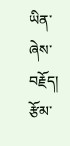ཡིན་ཞེས་བརྗོད།
རྩོམ་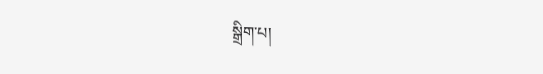སྒྲིག་པ།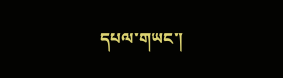དཔལ་གཡང་།